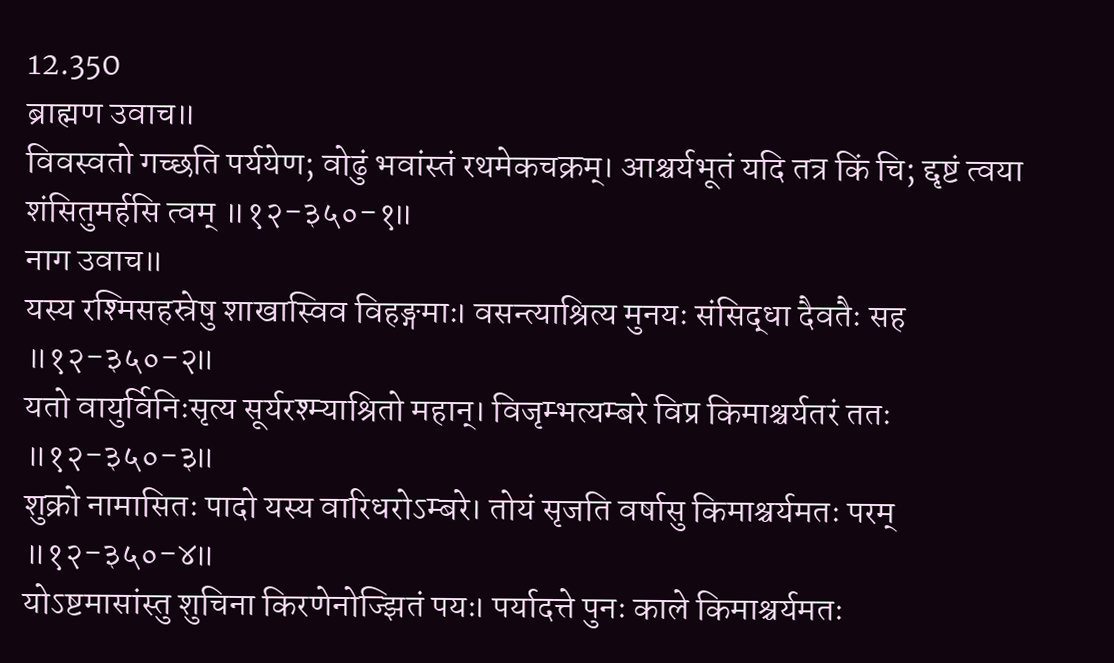12.350
ब्राह्मण उवाच॥
विवस्वतो गच्छति पर्ययेण; वोढुं भवांस्तं रथमेकचक्रम्। आश्चर्यभूतं यदि तत्र किं चि; द्दृष्टं त्वया शंसितुमर्हसि त्वम् ॥१२-३५०-१॥
नाग उवाच॥
यस्य रश्मिसहस्रेषु शाखास्विव विहङ्गमाः। वसन्त्याश्रित्य मुनयः संसिद्धा दैवतैः सह ॥१२-३५०-२॥
यतो वायुर्विनिःसृत्य सूर्यरश्म्याश्रितो महान्। विजृम्भत्यम्बरे विप्र किमाश्चर्यतरं ततः ॥१२-३५०-३॥
शुक्रो नामासितः पादो यस्य वारिधरोऽम्बरे। तोयं सृजति वर्षासु किमाश्चर्यमतः परम् ॥१२-३५०-४॥
योऽष्टमासांस्तु शुचिना किरणेनोज्झितं पयः। पर्यादत्ते पुनः काले किमाश्चर्यमतः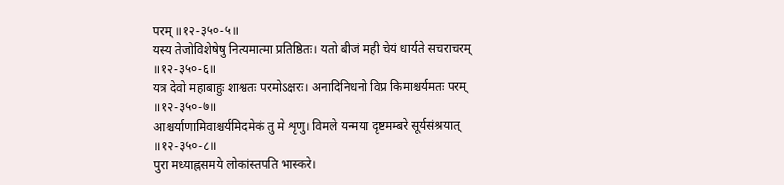परम् ॥१२-३५०-५॥
यस्य तेजोविशेषेषु नित्यमात्मा प्रतिष्ठितः। यतो बीजं मही चेयं धार्यते सचराचरम् ॥१२-३५०-६॥
यत्र देवो महाबाहुः शाश्वतः परमोऽक्षरः। अनादिनिधनो विप्र किमाश्चर्यमतः परम् ॥१२-३५०-७॥
आश्चर्याणामिवाश्चर्यमिदमेकं तु मे शृणु। विमले यन्मया दृष्टमम्बरे सूर्यसंश्रयात् ॥१२-३५०-८॥
पुरा मध्याह्नसमये लोकांस्तपति भास्करे।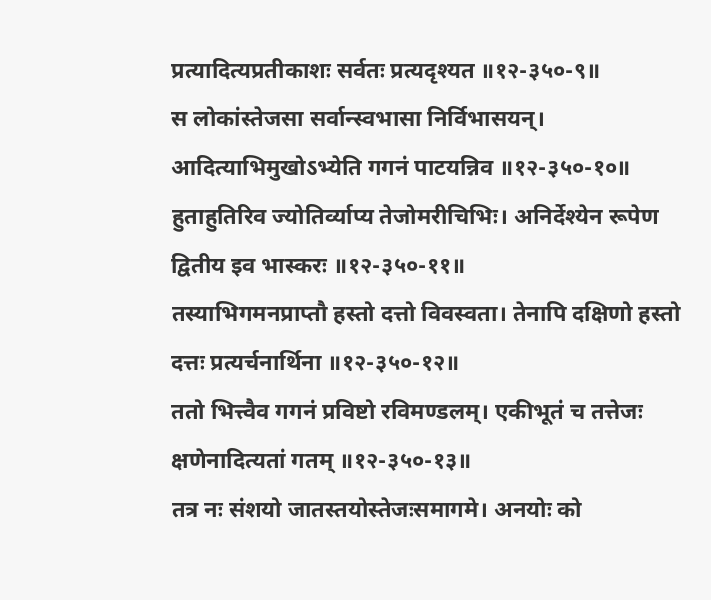प्रत्यादित्यप्रतीकाशः सर्वतः प्रत्यदृश्यत ॥१२-३५०-९॥
स लोकांस्तेजसा सर्वान्स्वभासा निर्विभासयन्। आदित्याभिमुखोऽभ्येति गगनं पाटयन्निव ॥१२-३५०-१०॥
हुताहुतिरिव ज्योतिर्व्याप्य तेजोमरीचिभिः। अनिर्देश्येन रूपेण द्वितीय इव भास्करः ॥१२-३५०-११॥
तस्याभिगमनप्राप्तौ हस्तो दत्तो विवस्वता। तेनापि दक्षिणो हस्तो दत्तः प्रत्यर्चनार्थिना ॥१२-३५०-१२॥
ततो भित्त्वैव गगनं प्रविष्टो रविमण्डलम्। एकीभूतं च तत्तेजः क्षणेनादित्यतां गतम् ॥१२-३५०-१३॥
तत्र नः संशयो जातस्तयोस्तेजःसमागमे। अनयोः को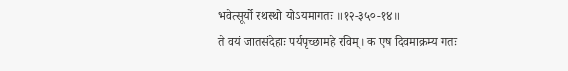भवेत्सूर्यो रथस्थो योऽयमागतः ॥१२-३५०-१४॥
ते वयं जातसंदेहाः पर्यपृच्छामहे रविम्। क एष दिवमाक्रम्य गतः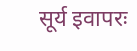सूर्य इवापरः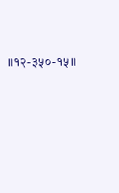॥१२-३५०-१५॥